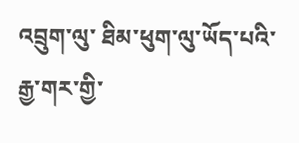འབྲུག་ལུ་ ཐིམ་ཕུག་ལུ་ཡོད་པའི་ རྒྱ་གར་གྱི་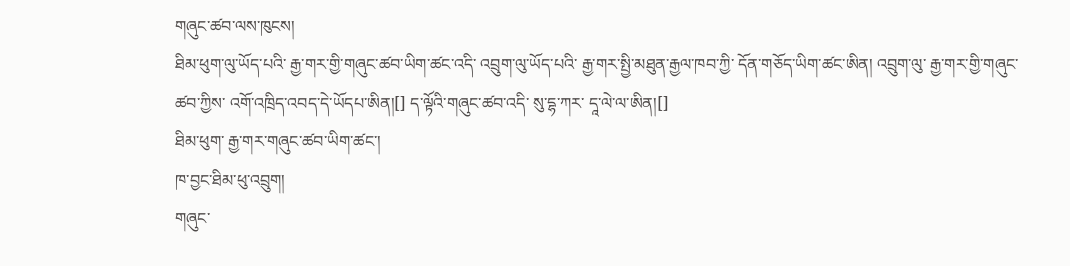གཞུང་ཚབ་ལས་ཁུངས།
ཐིམ་ཕུག་ལུ་ཡོད་པའི་ རྒྱ་གར་གྱི་གཞུང་ཚབ་ཡིག་ཚང་འདི་ འབྲུག་ལུ་ཡོད་པའི་ རྒྱ་གར་སྤྱི་མཐུན་རྒྱལ་ཁབ་ཀྱི་ དོན་གཅོད་ཡིག་ཚང་ཨིན། འབྲུག་ལུ་ རྒྱ་གར་གྱི་གཞུང་ཚབ་ཀྱིས་ འགོ་འཁྲིད་འབད་དེ་ཡོདཔ་ཨིན།[] ད་ལྟོའི་གཞུང་ཚབ་འདི་ སུ་དྷ་ཀར་ དཱ་ལེ་ལ་ཨིན།[]
ཐིམ་ཕུག་ རྒྱ་གར་གཞུང་ཚབ་ཡིག་ཚང་།
ཁ་བྱང་ཐིམ་ཕུ་འབྲུག།
གཞུང་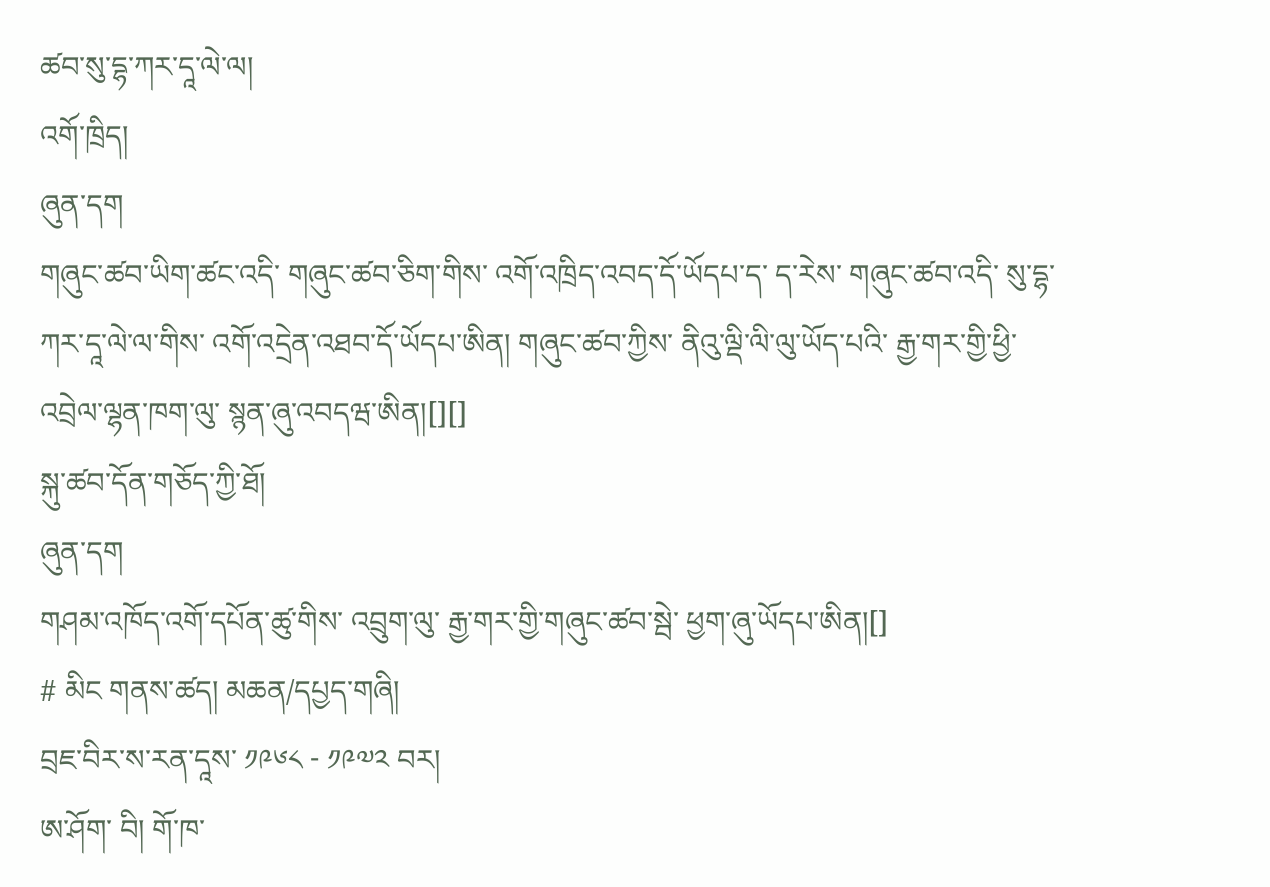ཚབ་སུ་དྷ་ཀར་དཱ་ལེ་ལ།
འགོ་ཁྲིད།
ཞུན་དག
གཞུང་ཚབ་ཡིག་ཚང་འདི་ གཞུང་ཚབ་ཅིག་གིས་ འགོ་འཁྲིད་འབད་དོ་ཡོདཔ་ད་ ད་རེས་ གཞུང་ཚབ་འདི་ སུ་དྷ་ཀར་དཱ་ལེ་ལ་གིས་ འགོ་འདྲེན་འཐབ་དོ་ཡོདཔ་ཨིན། གཞུང་ཚབ་ཀྱིས་ ནིའུ་ལྡི་ལི་ལུ་ཡོད་པའི་ རྒྱ་གར་གྱི་ཕྱི་འབྲེལ་ལྷན་ཁག་ལུ་ སྙན་ཞུ་འབདཝ་ཨིན།[][]
སྐུ་ཚབ་དོན་གཅོད་ཀྱི་ཐོ།
ཞུན་དག
གཤམ་འཁོད་འགོ་དཔོན་ཚུ་གིས་ འབྲུག་ལུ་ རྒྱ་གར་གྱི་གཞུང་ཚབ་སྦེ་ ཕྱག་ཞུ་ཡོདཔ་ཨིན།[]
# མིང གནས་ཚད། མཆན/དཔྱད་གཞི།
བྲཇ་བིར་ས་རན་དཱས་ ༡༩༦༨ - ༡༩༧༢ བར།
ཨ་ཤོག་ བི། གོ་ཁ་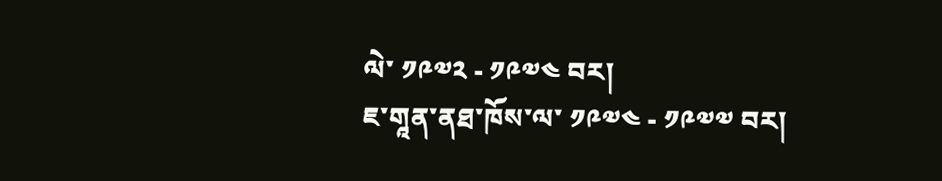ལེ་ ༡༩༧༢ - ༡༩༧༤ བར།
ཇ་གཱན་ནཐ་ཁོས་ལ་ ༡༩༧༤ - ༡༩༧༧ བར།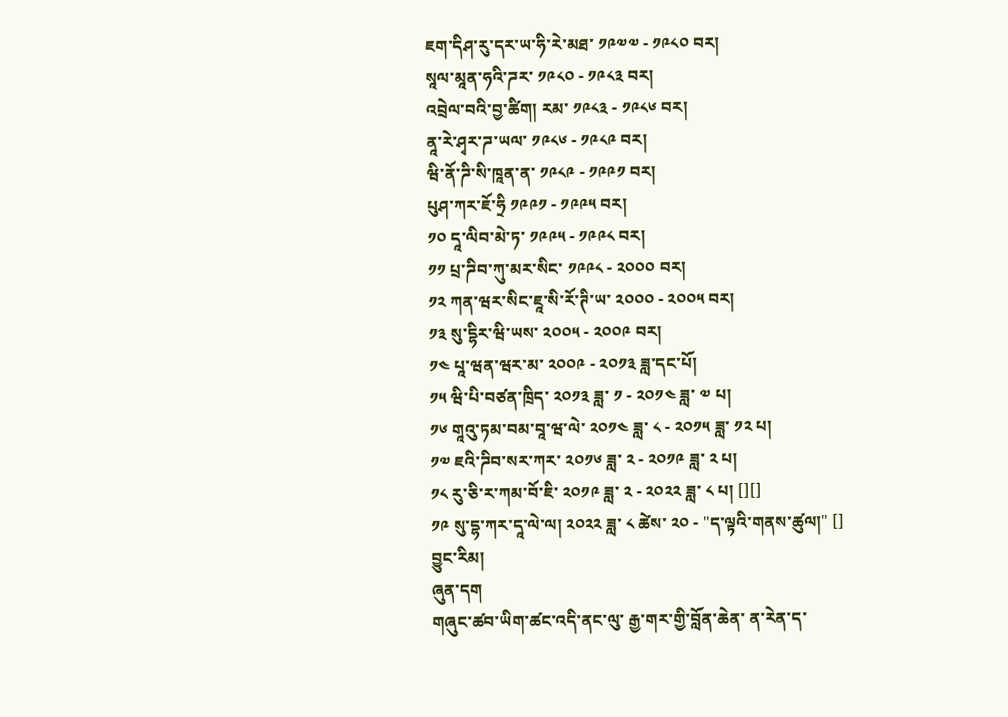ཇག་དིཤ་རུ་དར་ཡ་ཧི་རེ་མཐ་ ༡༩༧༧ - ༡༩༨༠ བར།
སཱལ་མཱན་ཧའི་ཌར་ ༡༩༨༠ - ༡༩༨༣ བར།
འབྲེལ་བའི་བྱ་ཚིག། རམ་ ༡༩༨༣ - ༡༩༨༦ བར།
ནཱ་རེ་ཤྭར་ཌ་ཡལ་ ༡༩༨༦ - ༡༩༨༩ བར།
ཝི་ནོ་ཌི་སི་ཁཱན་ན་ ༡༩༨༩ - ༡༩༩༡ བར།
པུཤ་ཀར་ཇོ་ཧྲི ༡༩༩༡ - ༡༩༩༥ བར།
༡༠ དཱ་ལིབ་མེ་ཏ་ ༡༩༩༥ - ༡༩༩༨ བར།
༡༡ པྲ་ཌིབ་ཀུ་མར་སིང་ ༡༩༩༨ - ༢༠༠༠ བར།
༡༢ ཀན་ཝར་སིང་ཇཱ་སི་རོ་ཊི་ཡ་ ༢༠༠༠ - ༢༠༠༥ བར།
༡༣ སུ་དྷིར་ཝི་ཡས་ ༢༠༠༥ - ༢༠༠༩ བར།
༡༤ པཱ་ཝན་ཝར་མ་ ༢༠༠༩ - ༢༠༡༣ ཟླ་དང་པོ།
༡༥ ཝི་པི་བཙན་ཁྲིད་ ༢༠༡༣ ཟླ་ ༡ - ༢༠༡༤ ཟླ་ ༧ པ།
༡༦ གཱའུ་ཏམ་བམ་བཱ་ཝ་ལེ་ ༢༠༡༤ ཟླ་ ༨ - ༢༠༡༥ ཟླ་ ༡༢ པ།
༡༧ ཇའི་ཌིབ་སར་ཀར་ ༢༠༡༦ ཟླ་ ༢ - ༢༠༡༩ ཟླ་ ༢ པ།
༡༨ རུ་ཅི་ར་ཀམ་བོ་ཇི་ ༢༠༡༩ ཟླ་ ༢ - ༢༠༢༢ ཟླ་ ༨ པ། [][]
༡༩ སུ་དྷ་ཀར་དཱ་ལེ་ལ། ༢༠༢༢ ཟླ་ ༨ ཚེས་ ༢༠ - "ད་ལྟའི་གནས་ཚུལ།" []
བྱུང་རིམ།
ཞུན་དག
གཞུང་ཚབ་ཡིག་ཚང་འདི་ནང་ལུ་ རྒྱ་གར་གྱི་བློན་ཆེན་ ན་རེན་ད་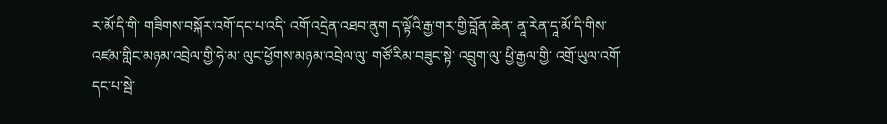ར་མོ་དི་གི་ གཟིགས་བསྐོར་འགོ་དང་པ་འདི་ འགོ་འདྲེན་འཐབ་ནུག ད་ལྟོའི་རྒྱ་གར་གྱི་བློན་ཆེན་ ནཱ་རེན་དཱ་མོ་དི་གིས་ འཛམ་གླིང་མཉམ་འབྲེལ་གྱི་ཧེ་མ་ ལུང་ཕྱོགས་མཉམ་འབྲེལ་ལུ་ གཙོ་རིམ་བཟུང་སྟེ་ འབྲུག་ལུ་ ཕྱི་རྒྱལ་གྱི་ འགྲོ་ཡུལ་འགོ་དང་པ་སྦེ་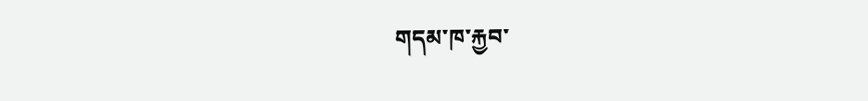གདམ་ཁ་རྐྱབ་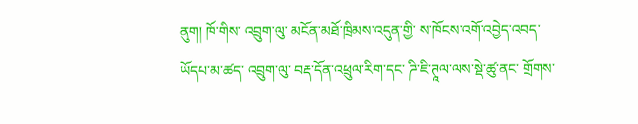ནུག། ཁོ་གིས་ འབྲུག་ལུ་ མངོན་མཐོ་ཁྲིམས་འདུན་གྱི་ ས་ཁོངས་འགོ་འབྱེད་འབད་ཡོདཔ་མ་ཚད་ འབྲུག་ལུ་ བརྡ་དོན་འཕྲུལ་རིག་དང་ ཌི་ཇི་ཊཱལ་ལས་སྡེ་ཚུ་ནང་ གྲོགས་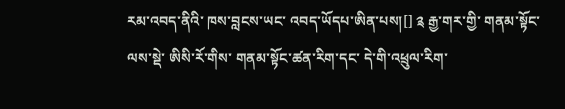རམ་འབད་ནིའི་ ཁས་བླངས་ཡང་ འབད་ཡོདཔ་ཨིན་པས།[] ༉ རྒྱ་གར་གྱི་ གནམ་སྟོང་ལས་སྡེ་ ཨིསི་རོ་གིས་ གནམ་སྟོང་ཚན་རིག་དང་ དེ་གི་འཕྲུལ་རིག་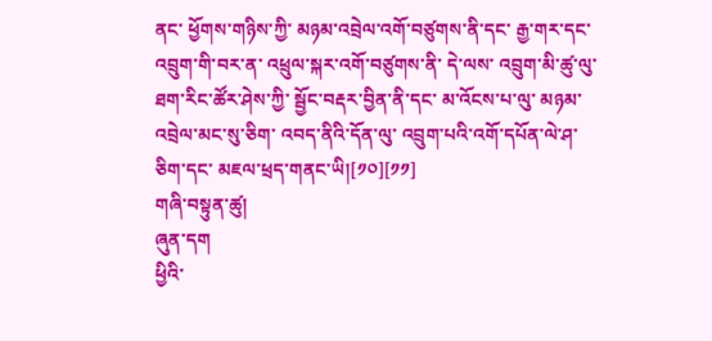ནང་ ཕྱོགས་གཉིས་ཀྱི་ མཉམ་འབྲེལ་འགོ་བཙུགས་ནི་དང་ རྒྱ་གར་དང་ འབྲུག་གི་བར་ན་ འཕྲུལ་སྐར་འགོ་བཙུགས་ནི་ དེ་ལས་ འབྲུག་མི་ཚུ་ལུ་ ཐག་རིང་ཚོར་ཤེས་ཀྱི་ སྦྱོང་བརྡར་བྱིན་ནི་དང་ མ་འོངས་པ་ལུ་ མཉམ་འབྲེལ་མང་སུ་ཅིག་ འབད་ནིའི་དོན་ལུ་ འབྲུག་པའི་འགོ་དཔོན་ལེ་ཤ་ཅིག་དང་ མཇལ་ཕྲད་གནང་ཡི།[༡༠][༡༡]
གཞི་བསྟུན་ཚུ།
ཞུན་དག
ཕྱིའི་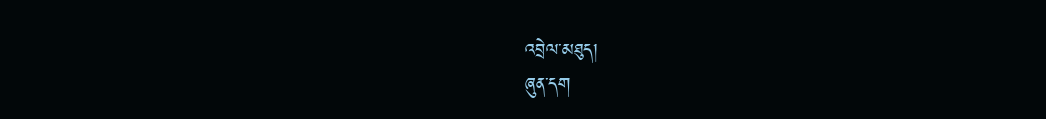འབྲེལ་མཐུད།
ཞུན་དག